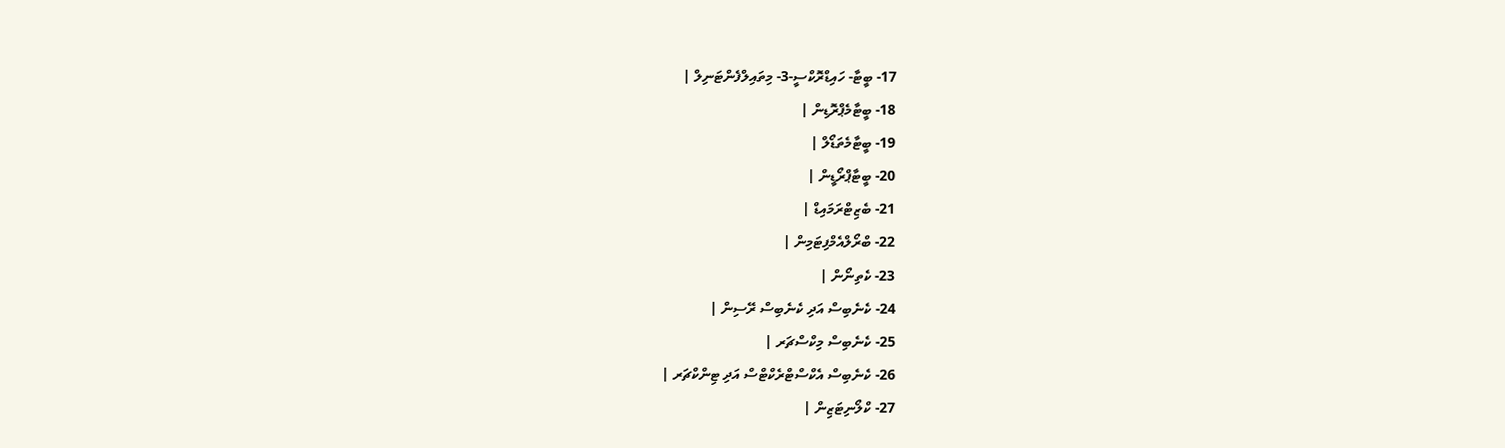17- ބީޓާ- ހައިޑްރޮކްސީ-3- މިތައިލްފެންޓަނިލް |
18- ބީޓާމެޕްރޮޑިން |
19- ބީޓާމެތަޑޯލް |
20- ބީޓާޕްރޯޑީން |
21- ބެޒިޓްރަމައިޑް |
22- ބްރޯލްއެމްފިޓަމިން |
23- ކެތިނޯން |
24- ކެނެބިސް އަދި ކެނެބިސް ރޭސިން |
25- ކެނެބިސް މިކްސްޗަރ |
26- ކެނެބިސް އެކްސްޓްރެކްޓްސް އަދި ޓިންކްޗަރ |
27- ކްލޯނިޓަޒިން |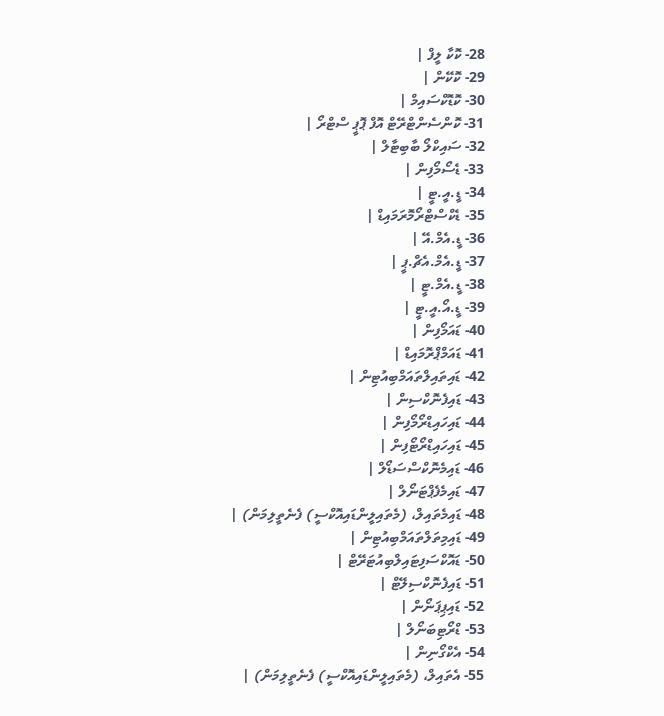28- ކޮކާ ލީފް |
29- ކޮކޭން |
30- ކޮޑޮކްސައިމް |
31- ކޮންސެންޓްރޭޓް އޮފް ޕޮޕީ ސްޓްރޯ |
32- ސައިކްލޯ ބާބިޓާލް |
33- ޑެސޯމޯފިން |
34- ޑީ.އީ.ޓީ |
35- ޑެކްސްޓްރޯމޮރަމައިޑް |
36- ޑީ.އެމް.އޭ |
37- ޑީ.އެމް.އެޗް.ޕީ |
38- ޑީ.އެމް.ޓީ |
39- ޑީ.އޯ.އީ.ޓީ |
40- ޑައަމޯފިން |
41- ޑައަމްޕްރޮމައިޑް |
42- ޑައިތައިލްތައަމްބިއުޓިން |
43- ޑައިފެނޮކްސިން |
44- ޑައިހައިޑްރޯމޯފިން |
45- ޑައިހައިޑްރޯޓޯފިން |
46- ޑައިމެނޮކްސްސަޑޯލް |
47- ޑައިމެފެޕްޓަނޯލް |
48- ޑައިމެތައިލް، (މެތައިލީންޑައިއޮކްސީ) ފެނެތީލިމަން) |
49- ޑައިމިތަލްތައަމްބިއުޓިން |
50- ޑައޮކްސަފިޓައިލްބިއުޓަރޭޓް |
51- ޑައިފެނޮކްސިލޭޓް |
52- ޑައިޕިޕަނޯން |
53- ޑްރޯޓިބަނޯލް |
54- އެކްގޯނިން |
55- އެތައިލް، (މެތައިލީންޑައިއޮކްސީ) ފެނެތީލިމަން) |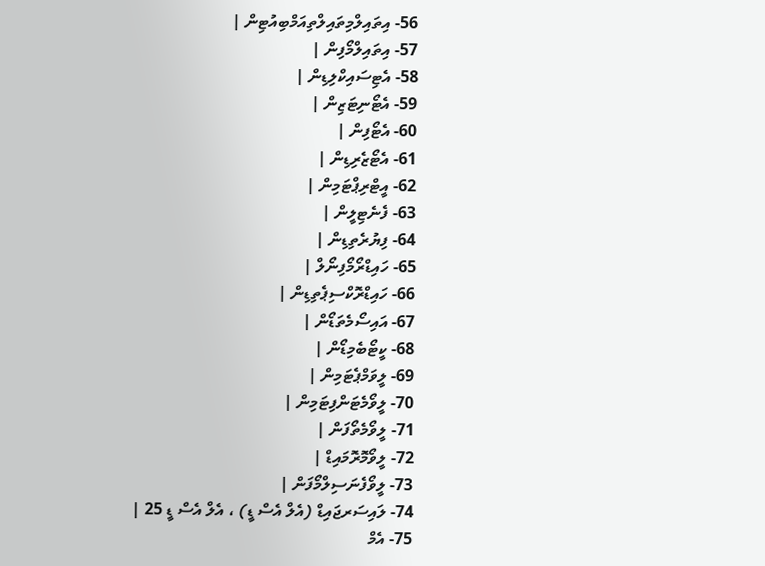56- އިތައިލްމިތައިލްތިއަމްބިއުޓިން |
57- އިތައިލްމޯފިން |
58- އެޓިސައިކްލިޑިން |
59- އެޓޯނިޓަޒިން |
60- އެޓޯފިން |
61- އެޓޯޒެރިޑިން |
62- އީޓްރިޕްޓަމިން |
63- ފެނެޓިލީން |
64- ފިޔުރެތިޑިން |
65- ހައިޑްރޯމޯފިނޯލް |
66- ހައިޑްރޮކްސިޕެތިޑިން |
67- އައިސޯމެތަޑޯން |
68- ކީޓޯބެމިޑޯން |
69- ލީވަމްޕެޓަމިން |
70- ލީވޯމެޓަންފިޓަމިން |
71- ލީވޯމެތޯފަން |
72- ލީވޯމޮރޮމައިޑް |
73- ލީވޯފެނަސިލްމޯފަން |
74- ލައިސަރޖައިޑް (އެލް އެސް ޑީ) ، އެލް އެސް ޑީ 25 |
75- އެމް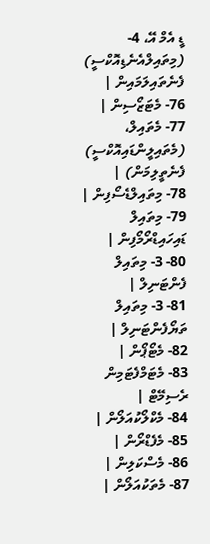ޑީ އެމް އޭ، 4- (މިތައިލްއެނެޑިއޮކްސީ) ފެނެތައިލަމައިން |
76- މެޓަޒޯސިން |
77- މެތައިލް، (މެތައިލީންޑައިއޮކްސީ) ފެނެތީލިމަން) |
78- މިތައިލްޑެސޯފިން |
79- މިތައިލް ޑައިހައިޑްރޯމޯފިން |
80- 3- މިތައިލް ފެންޓަނިލް |
81- 3- މިތައިލް ތަޔޯފެންޓަނިލް |
82- މެޓޯޕޯން |
83- މެޓަމްފެޓަމިން ރެސިމޭޓް |
84- މެކްލޯކުއަލޯން |
85- މެފެޑްރޯން |
86- މެސްކަލިން |
87- މެތަކުއަލޯން |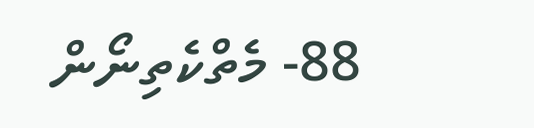88- މެތްކެތިނޯން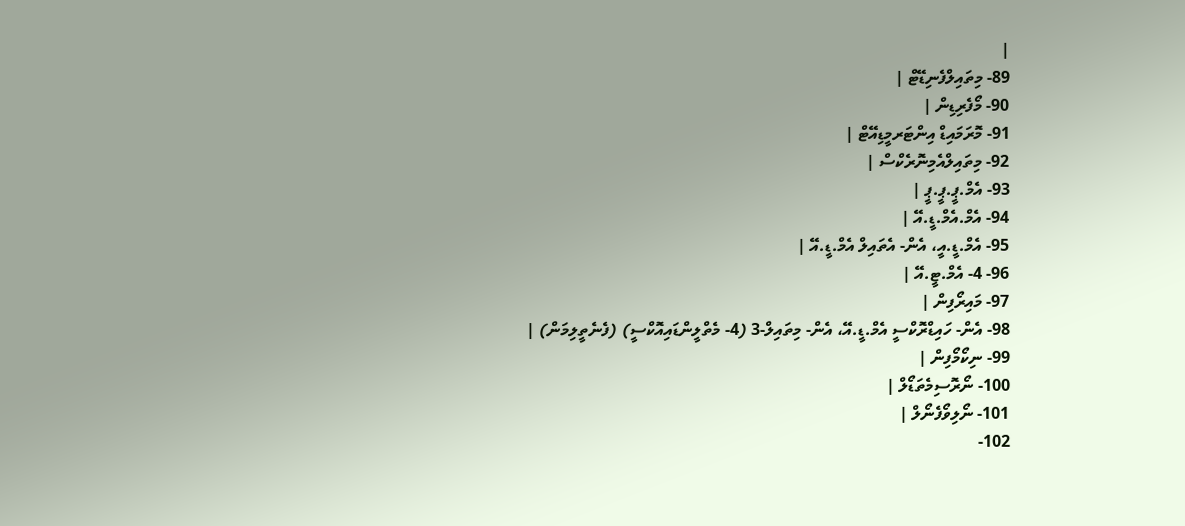|
89- މިތައިލްފެނިޑޭޓް |
90- މޯފެރިޑިން |
91- މޮރަމައިޑް އިންޓަރމީޑިއޭޓް |
92- މިތައިލްއެމިނޮރެކްސް |
93- އެމް.ޕީ.ޕީ.ޕީ |
94- އެމް.އެމް.ޑީ.އޭ |
95- އެމް.ޑީ.އީ، އެން- އެތައިލް އެމް.ޑީ.އޭ |
96- 4- އެމް.ޓީ.އޭ |
97- މައިރޯފިން |
98- އެން- ހައިޑްރޮކްސީ އެމް.ޑީ.އޭ، އެން- މިތައިލް-3 (4- މެތްލީންޑައިއޮކްސީ) (ފެނެތީލިމަން) |
99- ނިކޯމޯފިން |
100- ނޯރޮސިމެތަޑޯލް |
101- ނޯލިވޯފެނޯލް |
102-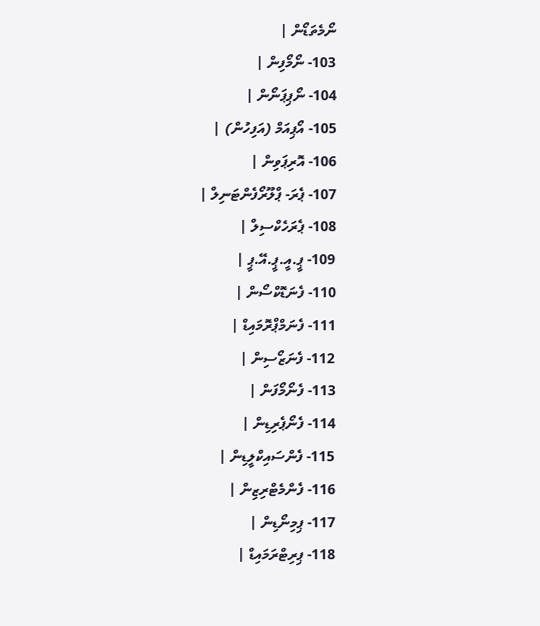ނޯމެތަޑޯން |
103- ނޯމޯފިން |
104- ނޯޕިޕަނޯން |
105- އޯޕިއަމް (އަފިހުން) |
106- އޮރިޕަވިން |
107- ޕެރަ- ޕްލޫރޯފެންޓަނިލް |
108- ޕެރަހެކްސިލް |
109- ޕީ.އީ.ޕީ.އޭ.ޕީ |
110- ފެނަޑޮކްސޯން |
111- ފެނަމްޕްރޮމައިޑް |
112- ފެނަޒޯސިން |
113- ފެނޯމޯފަން |
114- ފެނޯޕެރިޑިން |
115- ފެންސައިކްލީޑިން |
116- ފެންމެޓްރިޒިން |
117- ޕިމިނޯޑިން |
118- ޕިރިޓްރަމައިޑް |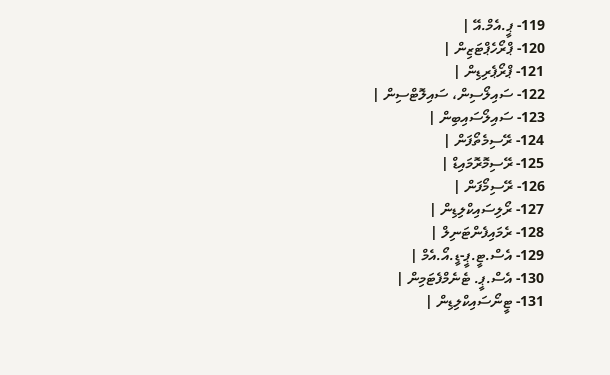119- ޕީ.އެމް.އޭ |
120- ޕްރޯހެޕްޓަޒިން |
121- ޕްރޯޕެރިޑިން |
122- ސައިލޯސިން، ސައިލޮޓްސިން |
123- ސައިލޯސައިބިން |
124- ރޭސިމެތޯފަން |
125- ރޭސިމޮރޮމައިޑް |
126- ރޭސިމޯފަން |
127- ރޯލިސައިކްލިޑިން |
128- ރެމައިފެންޓަނިލް |
129- އެސް.ޓީ.ޕީ-ޑީ.އޯ.އެމް |
130- އެސް.ޕީ. ޓެނެމްފެޓަމިން |
131- ޓީނޯސައިކްލިޑިން |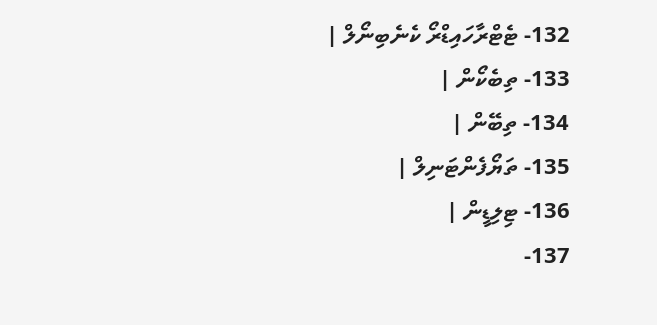132- ޓެޓްރާހައިޑްރޯ ކެނެބިނޯލް |
133- ތިބެކޯން |
134- ތިބޭން |
135- ތަޔޯފެންޓަނިލް |
136- ޓިލިޑީން |
137-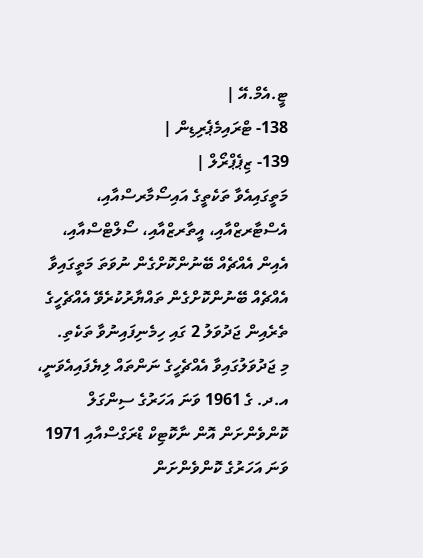ޓީ.އެމް.އޭ |
138- ޓްރައިމެޕެރިޑިން |
139- ޒިޕެޕްރޯލް |
މަތީގައިއެވާ ތަކެތީގެ އައިސޯމާރސްއާއި، އެސްޓާރޒްއާއި، އީތާރޒްއާއި، ސޯލްޓްސްއާއި، އެއިން އެއްޗެއް ބޭނުންކޮށްގެން ނުވަތަ މަތީގައިވާ އެއްޗެއް ބޭނުންކޮށްގެން ތައްޔާރުކުރެވޭ އެއްޗެހީގެ ތެރެއިން ޖަދުވަލު 2 ގައި ހިމެނިފައިނުވާ ތަކެތި.
މި ޖަދުވަލުގައިވާ އެއްޗެހީގެ ނަންތައް ލިޔެފައިއެވަނީ، އ.ދ. ގެ 1961 ވަނަ އަހަރުގެ ސިންގަލް ކޮންވެންށަން އޮން ނާކޮޓިކް ޑްރަގްސްއާއި 1971 ވަނަ އަހަރުގެ ކޮންވެންށަން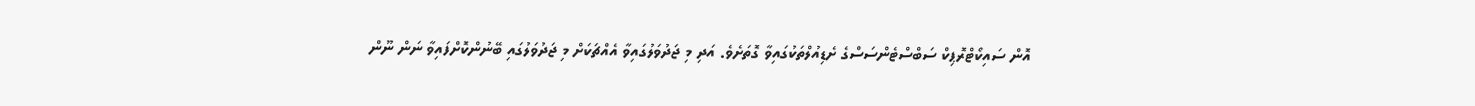އޮން ސައިކޯޓްރޮޕިކް ސަބްސްޓެންސަސްގެ ށެޑިއުލްތަކުގައިވާ ގޮތަށެވެ. އަދި މި ޖަދުވަލުގައިވާ އެއްޗަކަށް މި ޖަދުވަލުގައި ބޭނުންކޮށްފައިވާ ނަން ނޫން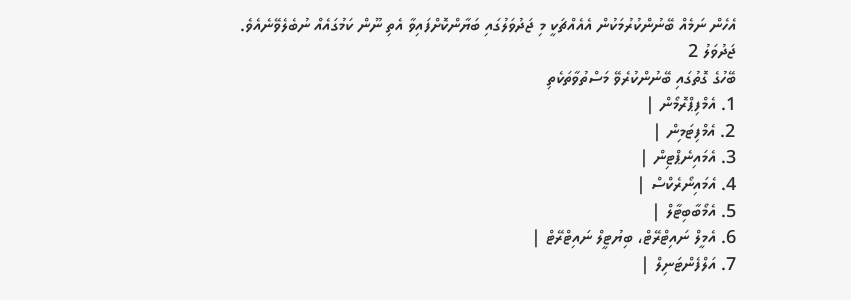އެހެން ނަމެއް ބޭނުންކުރުމަކުން އެއެއްޗަކީ މި ޖަދުވަލުގައި ބަޔާންކޮށްފައިވާ އެތި ނޫން ކަމުގައެއް ނުބެލެވޭނެއެވެ.
ޖަދުވަލު 2
ބޭހުގެ ގޮތުގައި ބޭނުންކުރެވޭ މަސްތުވާތަކެތި
1. އެމްފިޕްރޮމޯން |
2. އެމްފިޓަމިން |
3. އެމައިނެޕްޓިން |
4. އެމައިނޯރެކްސް |
5. އެމޯބާބިޓާލް |
6. އެމީލް ނައިޓްރޭޓް، ބިޔުޓީލް ނައިޓްރޭޓް |
7. އަލްފެންޓަނިލް |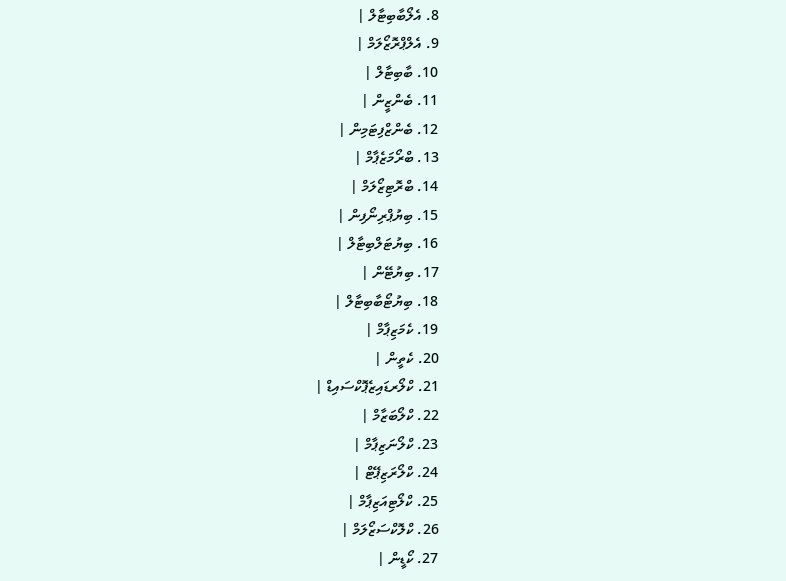8. އެލޯބާބިޓާލް |
9. އެލްޕްރޮޒޯލަމް |
10. ބާބިޓާލް |
11. ބެންޒީން |
12. ބެންޒްފިޓަމިން |
13. ބްރޯމަޒެޕާމް |
14. ބްރޮޓިޒޯލަމް |
15. ބިޔުޕްރިނޯފިން |
16. ބިޔުޓަލްބިޓާލް |
17. ބިޔުޓޭން |
18. ބިޔުޓޯބާބިޓާލް |
19. ކެމަޒިޕާމް |
20. ކެތީން |
21. ކްލޯރޑައިޒެޕޮކްސައިޑް |
22. ކްލޯބަޒާމް |
23. ކްލޯނަޒިޕާމް |
24. ކްލޯރަޒިޕޭޓް |
25. ކްލޯޓިއަޒިޕާމް |
26. ކްލޮކްސަޒޯލަމް |
27. ކޯޑީން |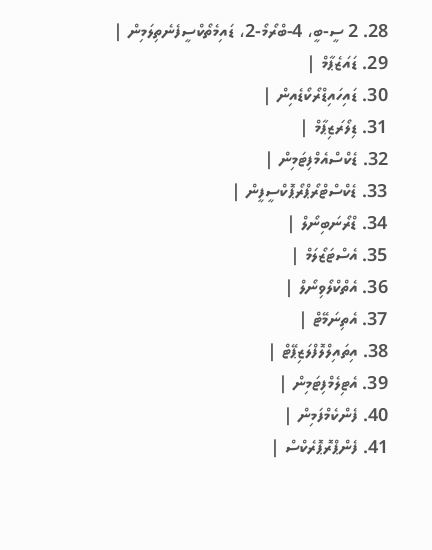28. 2 ސީ-ބީ، 4-ބްރޯމޯ-2، ޑައިމެތޯކްސީފެނެތިލަމިން |
29. ޑައަޒެޕާމް |
30. ޑައިހައިޑްރޯކޯޑެއިން |
31. ޑިލޯރަޒިޕާމް |
32. ޑެކްސްއެމްފިޓަމިން |
33. ޑެކްސްޓްރޯޕްރޯޕޮކްސީފީން |
34. ޑްރޯނަބިނޯލް |
35. އެސްޓަޒޯލަމް |
36. އެތްކްލޯވިނޯލް |
37. އެތިނަމޭޓް |
38. އިތައިލްލޮފްލަޒިޕޭޓް |
39. އެޓިލެމްފިޓަމިން |
40. ފެންކެމްފަމިން |
41. ފެންޕްރޮޕޮރެކްސް |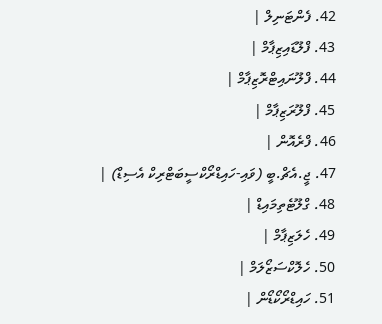42. ފެންޓަނިލް |
43. ފްލޫޑައިޒިޕާމް |
44. ފްލޫނައިޓްރޮޒިޕާމް |
45. ފްލޫރަޒިޕާމް |
46. ފްރެއޮން |
47. ޖީ.އެޗް.ބީ (ވައި-ހައިޑްރޯކްސީބަޓްރިކް އެސިޑް) |
48. ގްލޫޓެތިމައިޑް |
49. ހެލަޒިޕާމް |
50. ހެލޮކްސަޒޯލަމް |
51. ހައިޑްރޯކޯޑޯން |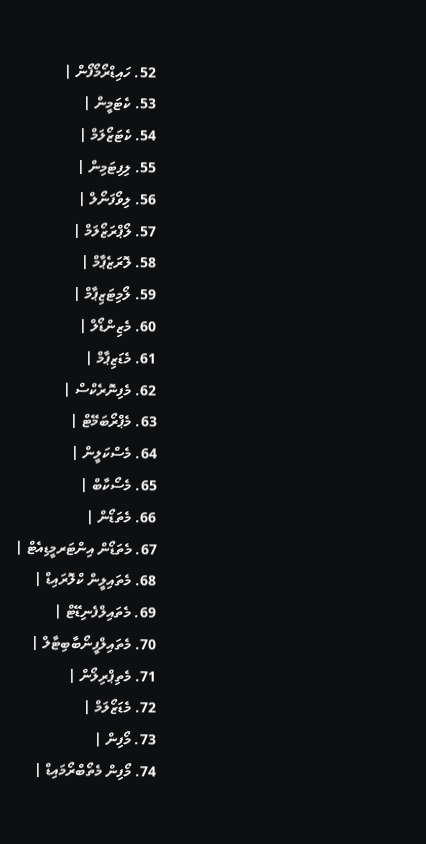52. ހައިޑްރޯމޯފޯން |
53. ކެޓަމީން |
54. ކެޓަޒޯލަމް |
55. ލިފިޓަމިން |
56. ލިވޯފަނޯލް |
57. ލޯޕްރަޒޯލަމް |
58. ލޮރަޒެޕާމް |
59. ލޯމިޓަޒިޕާމް |
60. މެޒިންޑޯލް |
61. މެޑަޒިޕާމް |
62. މެފިނޮރެކްސް |
63. މެޕްރޯބަމޭޓް |
64. މެސްކަލީން |
65. މެސޯކާބް |
66. މެތަޑޯން |
67. މެތަޑޯން އިންޓަރމީޑިއެޓް |
68. މެތައިލީން ކްލޮރައިޑް |
69. މެތައިލްފެނިޑޭޓް |
70. މެތައިލްފީނޯބާބިޓާލް |
71. މެތިޕްރިލޯން |
72. މެޑަޒޯލަމް |
73. މޯފިން |
74. މޯފިން މެތޯބްރޯމައިޑް |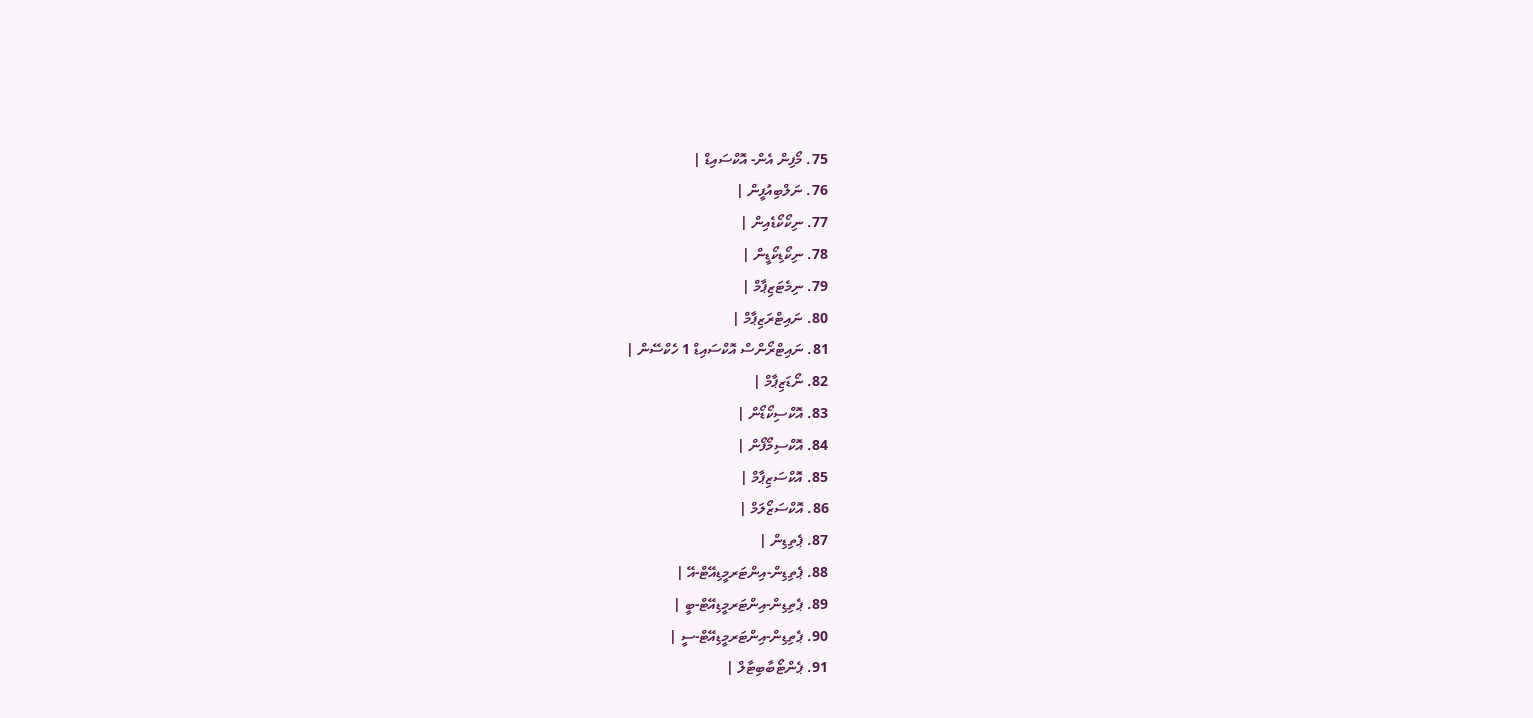75. މޯފިން އެން- އޮކްސައިޑް |
76. ނަލްބިއުފީން |
77. ނިކޯކޯޑެއިން |
78. ނިކޯޑިކޯޑީން |
79. ނިމެޓަޒިޕާމް |
80. ނައިޓްރަޒިޕާމް |
81. ނައިޓްރޯންސް އޮކްސައިޑް 1 ހެކްސޭން |
82. ނޯޑަޒިޕާމް |
83. އޮކްސިކޯޑޯން |
84. އޮކްސިމޯފޯން |
85. އޮކްސަޒިޕާމް |
86. އޮކްސަޒޯލަމް |
87. ޕެތިޑިން |
88. ޕެތިޑިން-އިންޓަރމީޑިއޭޓް-އޭ |
89. ޕެތިޑިން-އިންޓަރމީޑިއޭޓް-ބީ |
90. ޕެތިޑިން-އިންޓަރމީޑިއޭޓް-ސީ |
91. ޕެންޓޯބާބިޓާލް |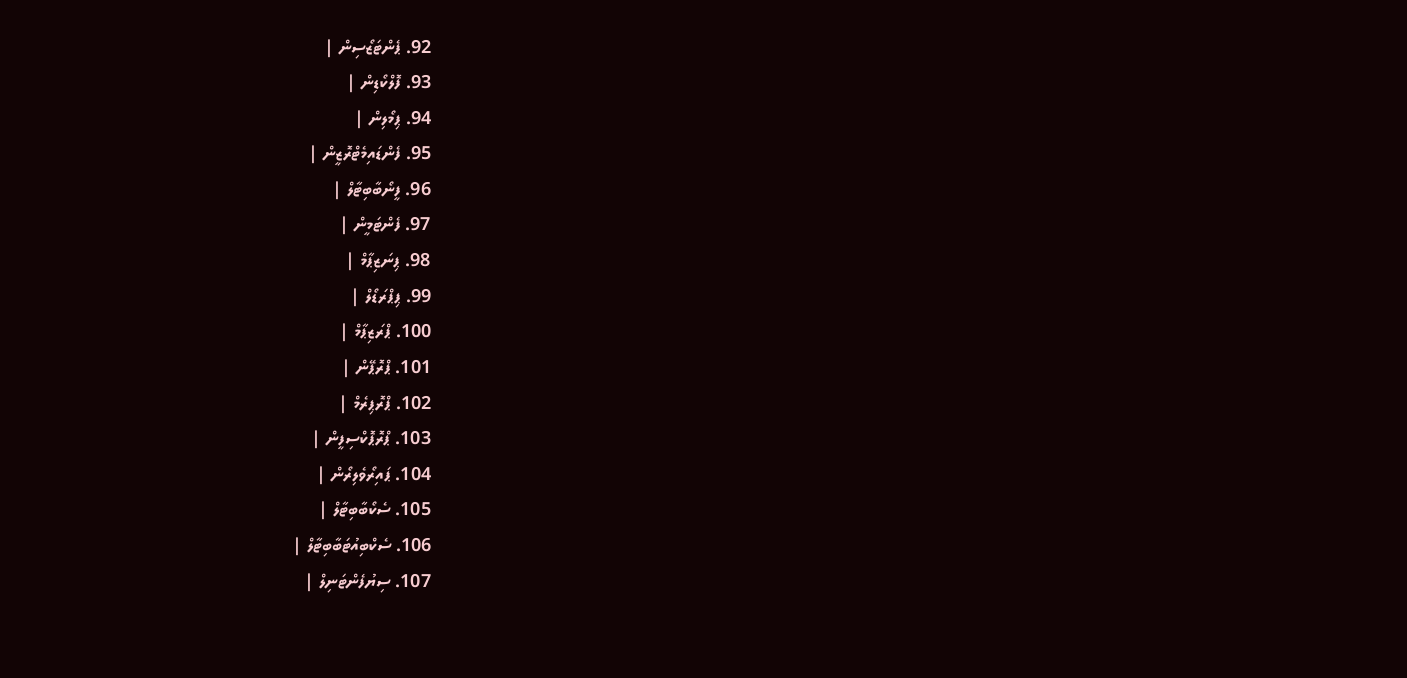92. ޕެންޓަޒޯސިން |
93. ފޮލްކޯޑިން |
94. ޕިމޯލިން |
95. ފެންޑައިމެޓްރޮޒީން |
96. ފީނޯބާބިޓާލް |
97. ފެންޓަމީން |
98. ޕިނަޒިޕާމް |
99. ޕިޕްރަޑޯލް |
100. ޕްރަޒިޕާމް |
101. ޕްރޮޕޭން |
102. ޕްރޮޕިރެމް |
103. ޕްރޮޕޮކްސިފީން |
104. ޕައިރޯވެލިރޯން |
105. ސެކޯބާބިޓާލް |
106. ސެކްބިއުޓަބާބިޓާލް |
107. ސިޔުފެންޓަނިލް |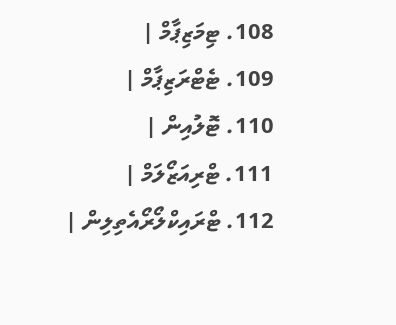108. ޓިމަޒިޕާމް |
109. ޓެޓްރަޒިޕާމް |
110. ޓޮލުއިން |
111. ޓްރިއަޒޯލަމް |
112. ޓްރައިކްލޯރޯއެތިލިން |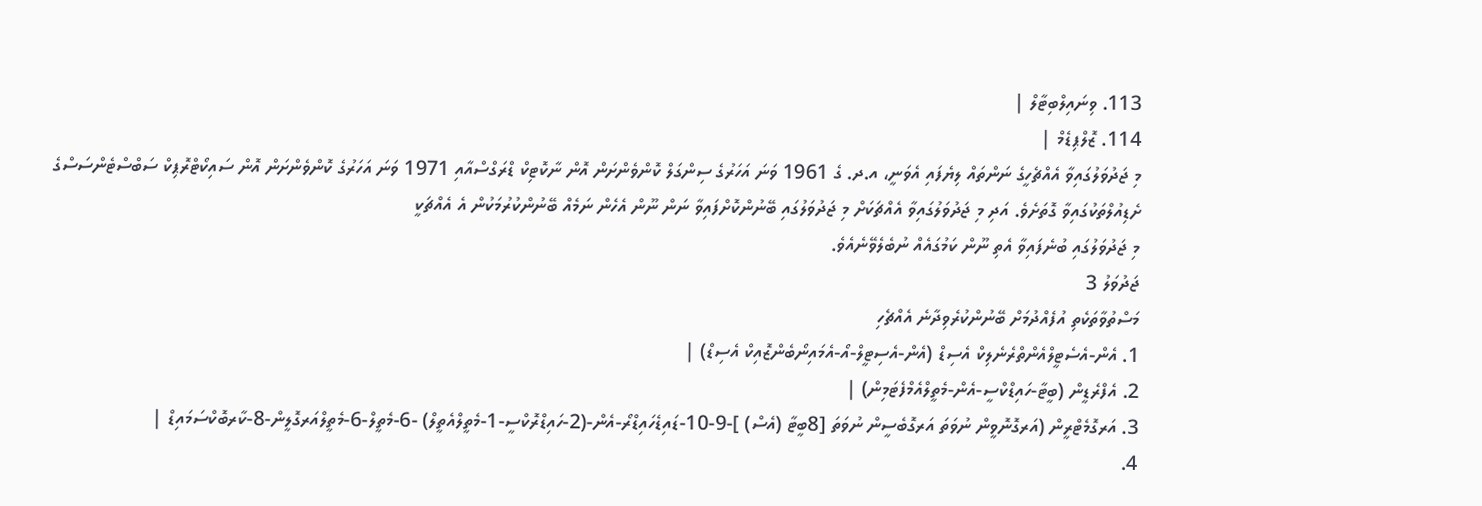113. ވިނައިލްބިޓާލް |
114. ޒޮލްޕިޑެމް |
މި ޖަދުވަލުގައިވާ އެއްޗެހީގެ ނަންތައް ލިޔެފައި އެވަނީ، އ.ދ. ގެ 1961 ވަނަ އަހަރުގެ ސިންގަލް ކޮންވެންށަން އޮން ނާކޮޓިކް ޑްރަގްސްއާއި 1971 ވަނަ އަހަރުގެ ކޮންވެންށަން އޮން ސައިކޯޓްރޮޕިކް ސަބްސްޓެންސަސްގެ ށެޑިއުލްތަކުގައިވާ ގޮތަށެވެ. އަދި މި ޖަދުވަލުގައިވާ އެއްޗަކަށް މި ޖަދުވަލުގައި ބޭނުންކޮށްފައިވާ ނަން ނޫން އެހެން ނަމެއް ބޭނުންކުރުމަކުން އެ އެއްޗަކީ
މި ޖަދުވަލުގައި ބުނެފައިވާ އެތި ނޫން ކަމުގައެއް ނުބެލެވޭނެއެވެ.
ޖަދުވަލު 3
މަސްތުވާތަކެތި އުފެއްދުމަށް ބޭނުންކުރެވިދާނެ އެއްޗެހި
1. އެން-އެސެޓީލްއެންތްރެނެލިކް އެސިޑް (އެން-އެސިޓީލް-އޯ-އެމައިނޯބެންޒޮއިކް އެސިޑް) |
2. އެފްރެޑީން (ބީޓާ-ހައިޑްކްސީ-އެން-މެތީލްއެމްފެޓަމިން) |
3. އަރގޮމެޓްރީން (އަރގޮނޮވީން ނުވަތަ އަރގޮބެސީން ނުވަތަ [8ބީޓާ (އެސް) ]-9-10-ޑައިޑެހައިޑްރޯ-އެން-(2-ހައިޑްރޮކްސީ-1-މެތީލްއެތީލް) -6-މެތީލް-6-މެތީލްއަރގޮލީން-8-ކާރބޮކްސަމައިޑް |
4.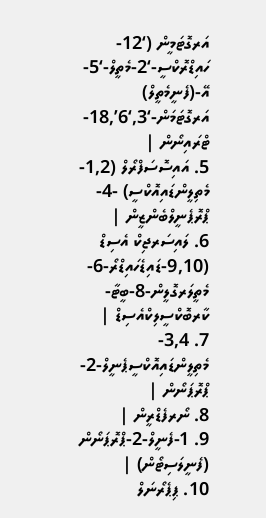އަރގޮޓަމީން (‘12-ހައިޑްރޮކްސީ-‘2-މެތީލް-‘5-އޭ-(ފެނީމެތީލް) އަރގޮޓަމަން-‘3,‘6’,18-ޓްރައިނޯން |
5. އައިސޮސަފްރޯލް (1,2-މެތިލީންޑައިއޮކްސީ) -4-ޕްރޮޕެނީލްބެންޒީން |
6. ލައިސަރޖިކް އެސިޑް (9,10-ޑައިޑެހައިޑްރޯ-6-މެތީލަރގޮލީން-8-ބީޓާ-ކާރބޮކްސީލިކްއެސިޑް |
7. 3,4-މެތިލީންޑައިއޮކްސީޕެނީލް-2-ޕްރޮޕަނޯން |
8. ނޯރފެޑްރީން |
9. 1-ފެނީލް-2-ޕްރޮޕަނޯން (ފެނީލަސިޓޯން) |
10. ޕިޕެރޯނަލް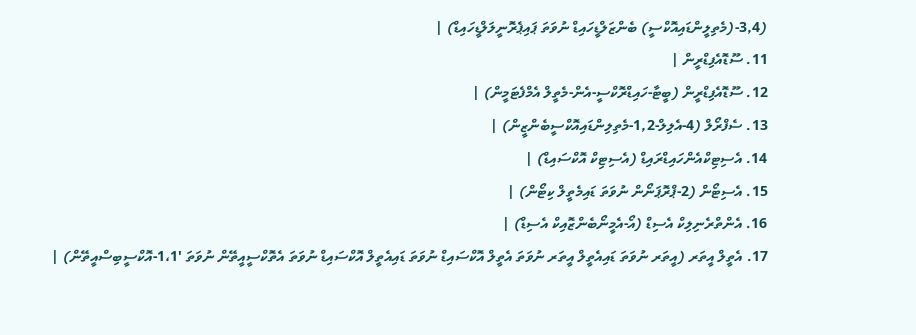(3,4-(މެތިލީންޑައިއޮކްސީ) ބެންޒަލްޑީހައިޑް ނުވަތަ ޕައިޕެރޮނީލަލްޑީހައިޑް) |
11. ސޫޑޮއެފިޑްރީން |
12. ސޫޑޮއެފިޑްރީން (ބީޓާ-ހައިޑްރޮކްސީ-އެން-މެތީލް އެމްފެޓަމީން) |
13. ސެފްރޯލް (4-އެލިލް-1,2-މެތިލިންޑައިއޮކްސީބެންޒީން) |
14. އެސިޓިކްއެންހައިޑްރައިޑް (އެސިޓިކް އޮކްސައިޑް) |
15. އެސިޓޯން (2-ޕްރޮޕަނޯން ނުވަތަ ޑައިމެތީލް ކިޓޯން) |
16. އެންތްރެނިލިކް އެސިޑް (އޯ-އެމީނޯބެންޒޮއިކް އެސިޑް) |
17. އެތީލް އީތަރ (އީތަރ ނުވަތަ ޑައިއެތީލް އީތަރ ނުވަތަ އެތީލް އޮކްސައިޑް ނުވަތަ ޑައިއެތީލް އޮކްސައިޑް ނުވަތަ އެތޮކްސީއީތޭން ނުވަތަ '1،1-އޮކްސީބިސްއީތޭން) |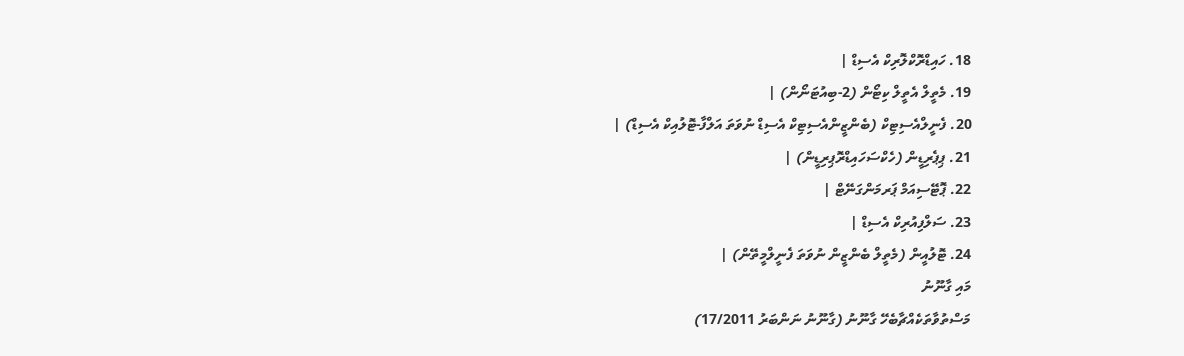18. ހައިޑްރޮކްލޮރިކް އެސިޑް |
19. މެތީލް އެތީލް ކިޓޯން (2-ބިއުޓަނޯން) |
20. ފެނީލްއެސިޓިކް (ބެންޒީންއެސިޓިކް އެސިޑް ނުވަތަ އަލްފާ-ޓޮލުއިކް އެސިޑް) |
21. ޕިޕެރިޑީން (ހެކްސަހައިޑްރޮޕިރިޑީން) |
22. ޕޮޓޭސިއަމް ޕަރމަންގަނޭޓް |
23. ސަލްފިއުރިކް އެސިޑް |
24. ޓޮލުއީން (މެތީލް ބެންޒީން ނުވަތަ ފެނީލްމީތޭން) |
މައި ގާނޫނު
މަސްތުވާތަކެއްޗާބެހޭ ގާނޫނު (ގާނޫނު ނަންބަރު 17/2011)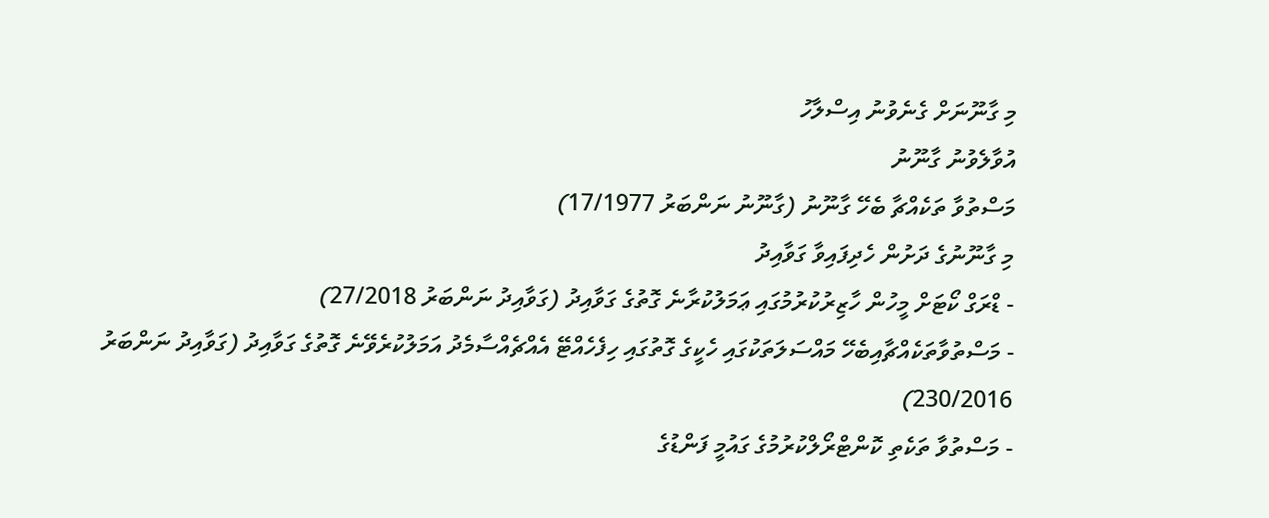މި ގާނޫނަށް ގެނެވުނު އިސްލާހު
އުވާލެވުނު ގާނޫނު
މަސްތުވާ ތަކެއްޗާ ބެހޭ ގާނޫނު (ގާނޫނު ނަންބަރު 17/1977)
މި ގާނޫނުގެ ދަށުން ހެދިފައިވާ ގަވާއިދު
- ޑްރަގް ކޯޓަށް މީހުން ހާޒިރުކުރުމުގައި ޢަމަލުކުރާނެ ގޮތުގެ ގަވާއިދު (ގަވާއިދު ނަންބަރު 27/2018)
- މަސްތުވާތަކެއްޗާއިބެހޭ މައްސަލަތަކުގައި ހެކީގެ ގޮތުގައި ހިފެހެއްޓޭ އެއްޗެއްސާމެދު އަމަލުކުރެވޭނެ ގޮތުގެ ގަވާއިދު (ގަވާއިދު ނަންބަރު 230/2016)
- މަސްތުވާ ތަކެތި ކޮންޓްރޯލްކުރުމުގެ ގައުމީ ފަންޑުގެ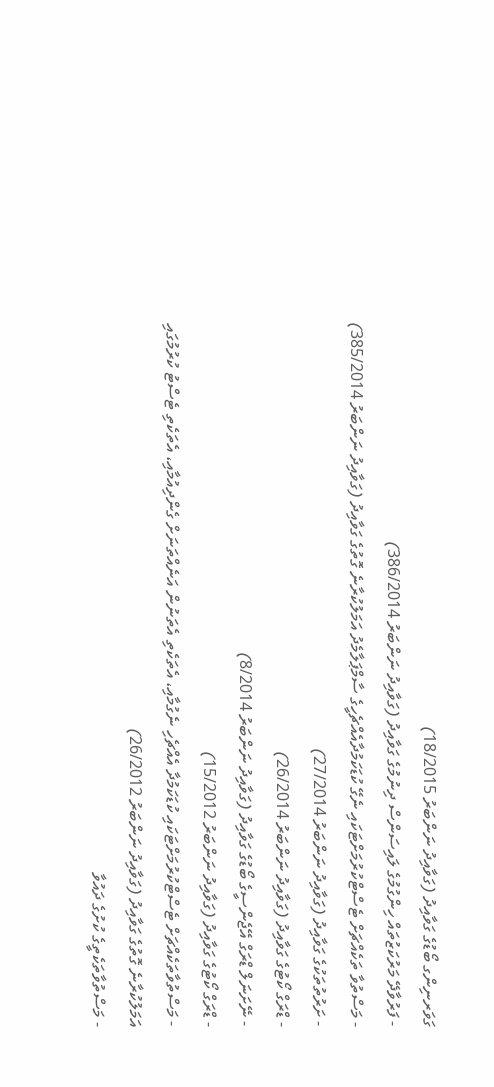ގަވަރނިންގ ބޯޑުގެ ގަވާއިދު (ގަވާއިދު ނަންބަރު 18/2015)
- ފަރުވާދޭ މަރުކަޒުތައް ހިންގުމުގެ ލައިސަންސް ދިނުމުގެ ގަވާއިދު (ގަވާއިދު ނަންބަރު 386/2014)
- މަސްތުވާ ތަކެއްޗަށް ޓެސްޓްކުރުމަށްޓަކައި ނެގޭ ކުޑަކަމުދާއެއްޗެހީގެ ސާމްޕަލާމެދު އަމަލުކުރާނެ ގޮތުގެ ގަވާއިދު (ގަވާއިދު ނަންބަރު 385/2014)
- ށަރުތުތަކުގެ ގަވާއިދު (ގަވާއިދު ނަންބަރު 27/2014)
- ޑްރަގް ކޯޓުގެ ގަވާއިދު (ގަވާއިދު ނަންބަރު 26/2014)
- ނޭށަނަލް ޑްރަގް އޭޖެންސީގެ ބޯޑުގެ ގަވާއިދު (ގަވާއިދު ނަންބަރު 8/2014)
- ޑްރަގް ކޯޓުގެ ގަވާއިދު (ގަވާއިދު ނަންބަރު 15/2012)
- މަސްތުވާތަކެއްޗަށް ޓެސްޓްކުރުމަށްޓަކައި ކުޑަކަމުދާ އެއްޗެހި ނެގުމާއި، އެތަކެތި އެތަނުން އަނެއްތަނަށް ގެންދިއުމާއި، އެތަކެތި ޓެސްޓު ކުރުމުގައި އަމަލުކުރާނެ ގޮތުގެ ގަވާއިދު (ގަވާއިދު ނަންބަރު 26/2012)
- މަސްތުވާތަކެތީގެ ކުށުގެ ދައުވާ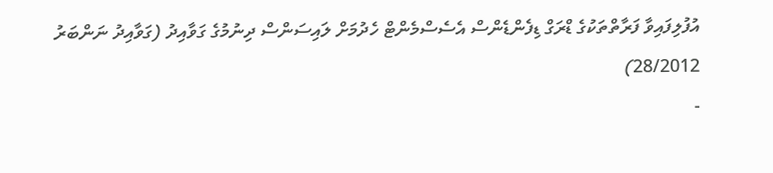އުފުލިފައިވާ ފަރާތްތަކުގެ ޑްރަގް ޑިފެންޑެންސް އެސެސްމެންޓް ހެދުމަށް ލައިސަންސް ދިނުމުގެ ގަވާއިދު (ގަވާއިދު ނަންބަރު 28/2012)
-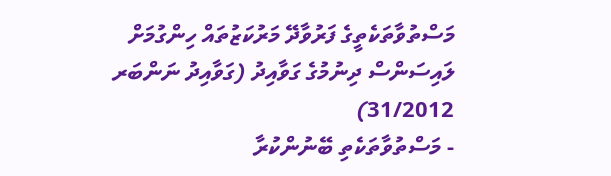މަސްތުވާތަކެތީގެ ފަރުވާދޭ މަރުކަޒުތައް ހިންގުމަށް ލައިސަންސް ދިނުމުގެ ގަވާއިދު (ގަވާއިދު ނަންބަރ 31/2012)
- މަސްތުވާތަކެތި ބޭނުންކުރާ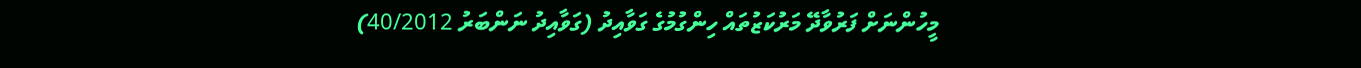މީހުންނަށް ފަރުވާދޭ މަރުކަޒުތައް ހިންގުމުގެ ގަވާއިދު (ގަވާއިދު ނަންބަރު 40/2012)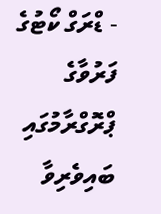- ޑްރަގް ކޯޓުގެ ފަރުވާގެ ޕްރޮގްރާމުގައި ބައިވެރިވާ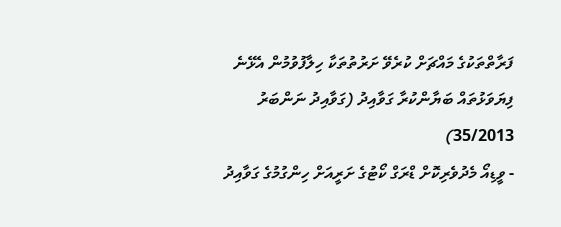ފަރާތްތަކުގެ މައްޗަށް ކުރެވޭ ށަރުތުތަކާ ހިލާފުވުމުން އެޅޭނެ ފިޔަވަޅުތައް ބަޔާންކުރާ ގަވާއިދު (ގަވާއިދު ނަންބަރު 35/2013)
- ވީޑިއޯ މެދުވެރިކޮށް ޑްރަގް ކޯޓުގެ ށަރީއަށް ހިންގުމުގެ ގަވާއިދު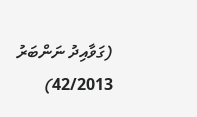(ގަވާއިދު ނަންބަރު 42/2013)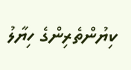ކިޔުންތެރިންގެ ހިޔާލު